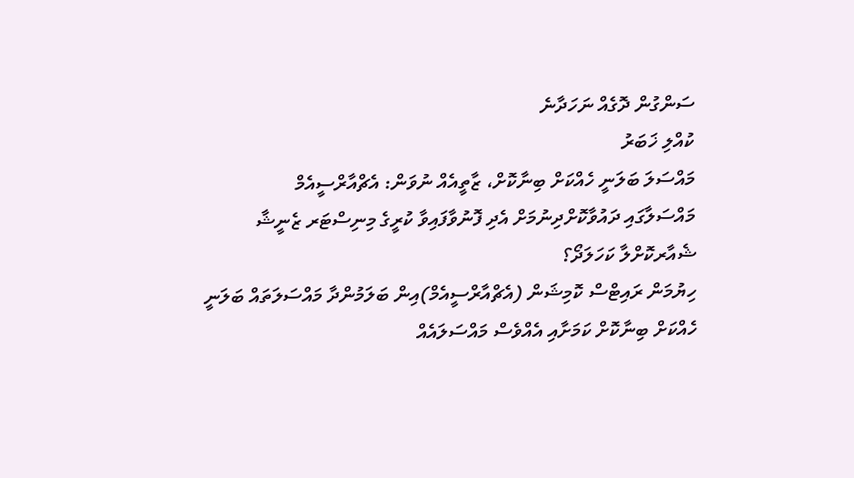ސަންގުން ދޮގެއް ނަހަދާނެ
ކުއްލި ޚަބަރު
މައްސަލަ ބަލަނީ ހެއްކަށް ބިނާކޮށް، ޒާތީއެއް ނުވަން: އެޗްއާރްސީއެމް
މައްސަލާގައި ދައުވާކޮށްދިނުމަށް އެދި ފޮނުވާފައިވާ ކުރީގެ މިނިސްޓަރ ޒެނީޝާ
ޝެއާރކޮށްލާ ކަހަލަދޯ؟
ހިޔުމަން ރައިޓްސް ކޮމިޝަން (އެޗްއާރްސީއެމް)އިން ބަލަމުންދާ މައްސަލަތައް ބަލަނީ ހެއްކަށް ބިނާކޮށް ކަމަށާއި އެއްވެސް މައްސަލައެއް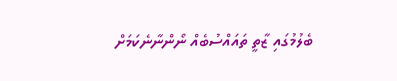ބެލުމުގައި ޒާތީ ތައައްސުބެއް ނޯންނާނެކަމަށް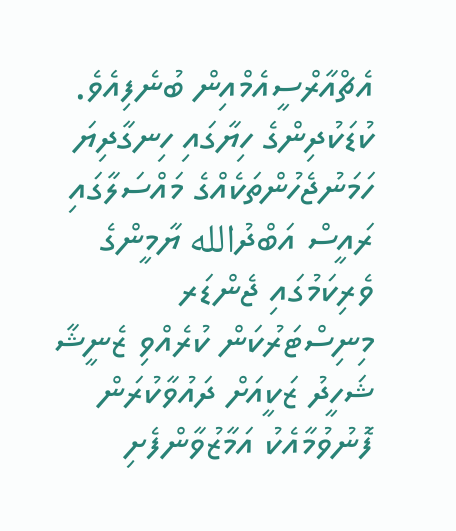އެޗްއާރްސީއެމްއިން ބުނެފިއެވެ.
ކުޑަކުދިންގެ ހިޔާގައި ހިނގާދިޔަ ހަމަނުޖެހުންތަކެއްގެ މައްސަލާގައި ރައީސް އަބްދުالله ޔާމީންގެ ވެރިކަމުގައި ޖެންޑަރ މިނިސްޓަރުކަން ކުރެއްވި ޒެނީޝާ ޝަހީދު ޒަކީއަށް ދައުވާކުރަން ފޮނުވުމާއެކު އަމާޒުވާންފެށި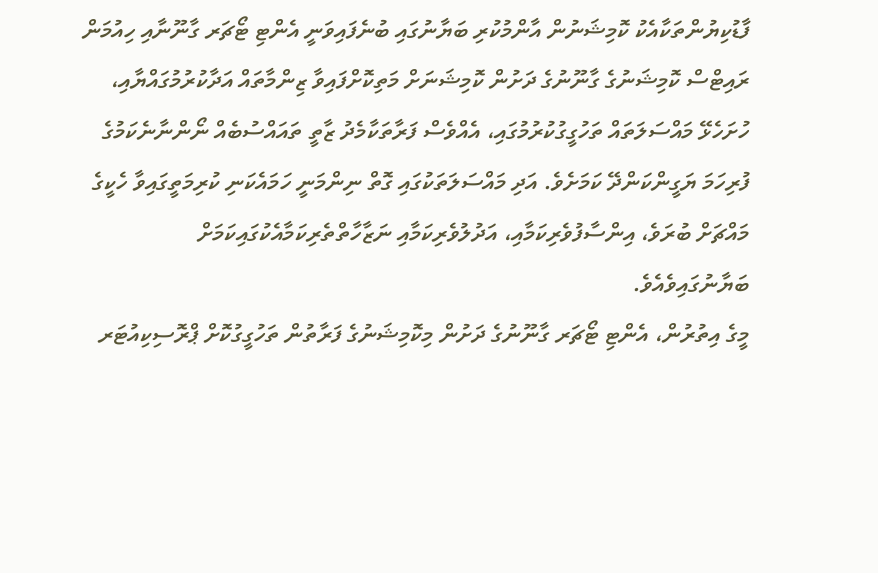ފާޑުކިޔުންތަކާއެކު ކޮމިޝަނުން އާންމުކުރި ބަޔާނުގައި ބުނެފައިވަނީ އެންޓި ޓޯޗަރ ގާނޫނާއި ހިއުމަން ރައިޓްސް ކޮމިޝަނުގެ ގާނޫނުގެ ދަށުން ކޮމިޝަނަށް މަތިކޮށްފައިވާ ޒިންމާތައް އަދާކުރުމުގައްޔާއި، ހުށަހެޅޭ މައްސަލަތައް ތަހުގީގުކުރުމުގައި، އެއްވެސް ފަރާތަކާމެދު ޒާތީ ތައައްސުބެއް ނޯންނާނެކަމުގެ ފުރިހަމަ ޔަގީންކަންދޭ ކަމަށެވެ. އަދި މައްސަލަތަކުގައި ގޮތް ނިންމަނީ ހަމައެކަނި ކުރިމަތީގައިވާ ހެކީގެ މައްޗަށް ބުރަވެ، އިންސާފުވެރިކަމާއި، އަދުލުވެރިކަމާއި ނަޒާހާތްތެރިކަމާއެކުގައިކަމަށް ބަޔާނުގައިވެއެވެ.
މީގެ އިތުރުން، އެންޓި ޓޯޗަރ ގާނޫނުގެ ދަށުން މިކޮމިޝަނުގެ ފަރާތުން ތަހުގީގުކޮށް ޕްރޮސިކިއުޓަރ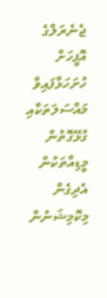ޖެނެރަލްގެ އޮފީހަށް ހުށަހަޅާފައިވާ މައްސަލަތަކާއި ގުޅޭގޮތުން މީޑިއާތަކުން އެދިގެން މިކޮމިޝަނުން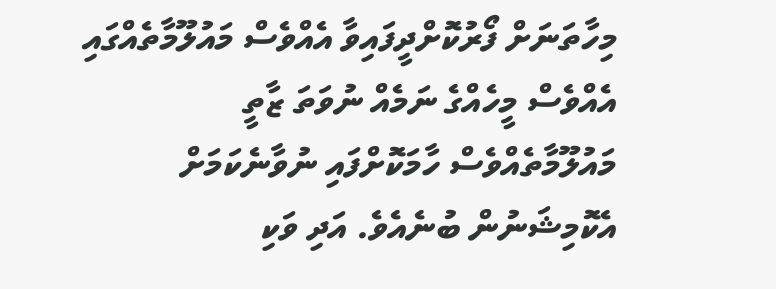މިހާތަނަށް ފޯރުކޮށްދީފައިވާ އެއްވެސް މައުލޫމާތެއްގައި އެއްވެސް މީހެއްގެ ނަމެއް ނުވަތަ ޒާތީ މައުލޫމާތެއްވެސް ހާމަކޮށްފައި ނުވާނެކަމަށް އެކޮމިޝަނުން ބުނެއެވެ. އަދި ވަކި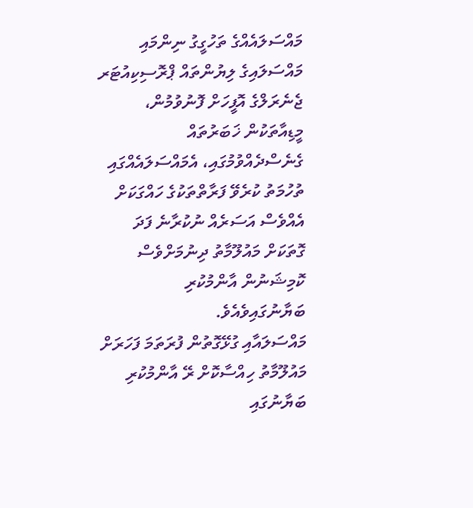މައްސަލައެއްގެ ތަހުގީގު ނިންމައި މައްސަލައިގެ ލިޔުންތައް ޕްރޮސިކިއުޓަރ ޖެނެރަލްގެ އޮފީހަށް ފޮނުވުމުން، މީޑިއާތަކުން ޚަބަރުތައް ގެނެސްދެއްވުމުގައި، އެމައްސަލައެއްގައި ތުހުމަތު ކުރެވޭ ފަރާތްތަކުގެ ހައްގަކަށް އެއްވެސް އަސަރެއް ނުކުރާނެ ފަދަ ގޮތަކަށް މައުލޫމާތު ދިނުމަށްވެސް ކޮމިޝަނުން އާންމުކުރި ބަޔާނުގައިވެއެވެ.
މައްސަލައާއި ގުޅޭގޮތުން ފުރަތަމަ ފަހަރަށް މައުލޫމާތު ހިއްސާކޮށް ރޭ އާންމުކުރި ބަޔާނުގައި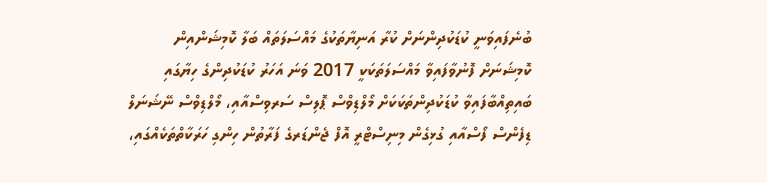ބުނެފައިވަނީ ކުޑަކުދިންނަށް ކުރާ އަނިޔާތަކުގެ މައްސަލަތައް ބަލާ ކޮމިޝަންއިން ކޮމިޝަނަށް ފޮނުވާފައިވާ މައްސަލަތަކަކީ 2017 ވަނަ އަހަރު ކުޑަކުދިންގެ ހިޔާގައި ބައިތިއްބާފައިވާ ކުޑަކުދިންތަކަކަށް މޯލްޑިވްސް ޕޮލިސް ސަރވިސްއާއި، މޯލްޑިވްސް ނޭޝަނަލް ޑިފެންސް ފޯސްއާއި ގުޅިގެން މިނިސްޓްރީ އޮފް ޖެންޑަރގެ ފަރާތުން ހިންގި ހަރަކާތްތަކެއްގައި،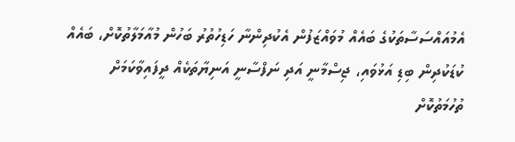އެމުއައްސަސާތަކުގެ ބައެއް މުވައްޒަފުން އެކުދިންނާ ހަޑިހުތުރު ބަހުން މުއާމަލާތުކޮށް، ބައެއް ކުޑަކުދިން ބިޑި އަޅުވައި، ޖިސްމާނީ އަދި ނަފްސާނީ އަނިޔާތަކެއް ދީފައިވާކަމަށް ތުހުމަތުކޮށް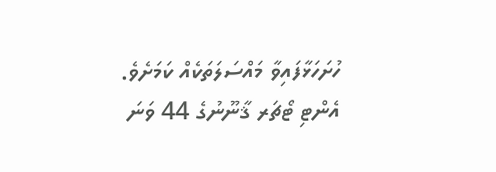ހުށަހަޅާފައިވާ މައްސަލަތަކެއް ކަމަށެވެ.
އެންޓި ޓޯޗަރ ޤާނޫނުގެ 44 ވަނަ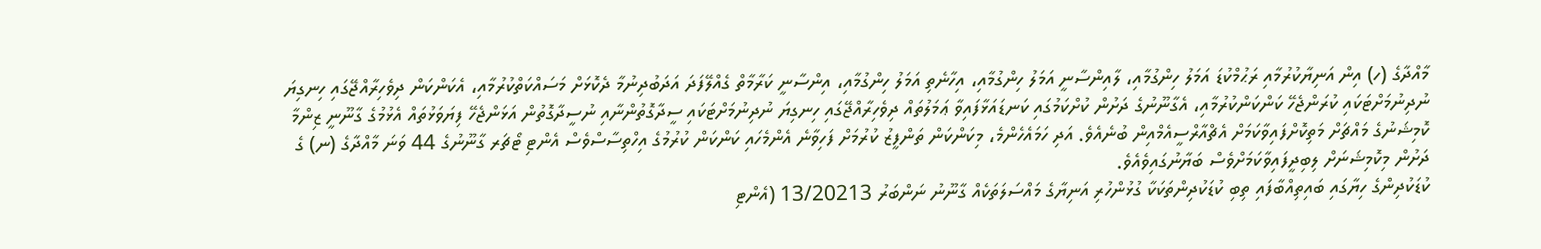މާއްދާގެ (ހ) އިން އަނިޔާކުރުމާއި ރަޙުމްކުޑަ އަމަލު ހިންގުމާއި، ލާއިންސާނީ އަމަލު ހިންގުމާއި، އިހާނެތި އަމަލު ހިންގުމާއި، އިންސާނީ ކަރާމާތް ގެއްލޭފަދަ އަދަބުދިނުމާ ދެކޮޅަށް މަސައްކަތްކުރުމާއި، އެކަންކަން ދިވެހިރާއްޖޭގައި ހިނގިޔަ ނުދިނުމަށްޓަކައި ކުރަންޖެހޭ ކަންކަންކުރުމާއި، އެގާނޫނުގެ ދަށުން ކުށްކަމުގައި ކަނޑައަޅާފައިވާ ޢަމަލުތައް ދިވެހިރާއްޖޭގައި ހިނގިޔަ ނުދިނުމަށްޓަކައި ސީދާގޮތުންނާއި ނުސީދާގޮތުން އަޅަންޖެހޭ ފިޔަވަޅުތައް އެޅުމުގެ ގާނޫނީ ޒިންމާ ކޮމިޝަނުގެ މައްޗަށް މަތިކޮށްފައިވާކަމަށް އެޗްއާރްސީއެމްއިން ބުނެއެވެ. އަދި ހަމައެހެންމެ، މިކަންކަން ތަންފީޒު ކުރުމަށް ފަހިވާނެ އެންމެހައި ކަންކަން ކުރުމުގެ އިހްތިސާސްވެސް އެންޓި ޓޯޗަރ ގާނޫނުގެ 44 ވަނަ މާއްދާގެ (ނ) ގެ ދަށުން މިކޮމިޝަނަށް ލިބިދީފައިވާކަމަށްވެސް ބަޔާނުގައިވެއެވެ.
ކުޑަކުދިންގެ ހިޔާގައި ބައިތިއްބާފައި ތިބި ކުޑަކުދިންތަކަކާ ގުޅުންހުރި އަނިޔާގެ މައްސަލަތަކެއް ގާނޫނު ނަންބަރު 13/20213 (އެންޓި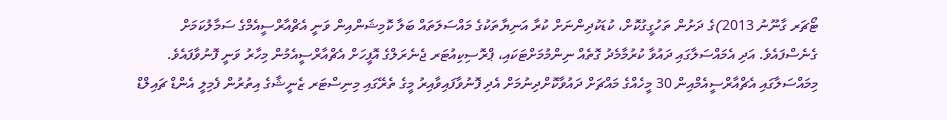ޓޯޗަރ ގާނޫނު 2013)ގެ ދަށުން ތަހުގީގުކޮށް، ކުޑަކުދިންނަށް ކުރާ އަނިޔާތަކުގެ މައްސަލަތައް ބަލާ ކޮމިޝަންއިން ވަނީ އެޗްއާރްސީއެމްގެ ސަމާލުކަމަށް ގެނެސްފައެވެ. އަދި އެމައްސަލާގައި ދައުވާ ކުރުމާމެދު ގޮތެއް ނިންމުމަށްޓަކައި، ޕްރޮސިކިއުޓަރ ޖެނެރަލްގެ އޮފީހަށް އެޗްއާރްސީއެމުން މިހާރު ވަނީ ފޮނުވާފައެވެ.
މިމައްސަލާގައި އެޗްއާރްސީއެމްއިން 30 މީހެއްގެ މައްޗަށް ދައުވާކޮށްދިނުމަށް އެދި ފޮނުވާފައިވާއިރު މީގެ ތެރޭގައި މިނިސްޓަރ ޒެނީޝާގެ އިތުރުން ފެމިލީ އެންޑް ޗައިލްޑް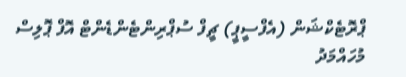ޕްރޮޓެކްޝަން (އެފްސީޕީ) ޗީފް ސުޕްރިންޓެންޑެންޓް އޮފް ޕޮލިސް މުހައްމަދު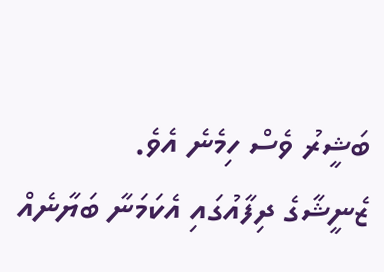ބަޝީރު ވެސް ހިމެނެ އެވެ.
ޒެނީޝާގެ ދިފާއުގައި އެކަމަނާ ބަޔާނެއް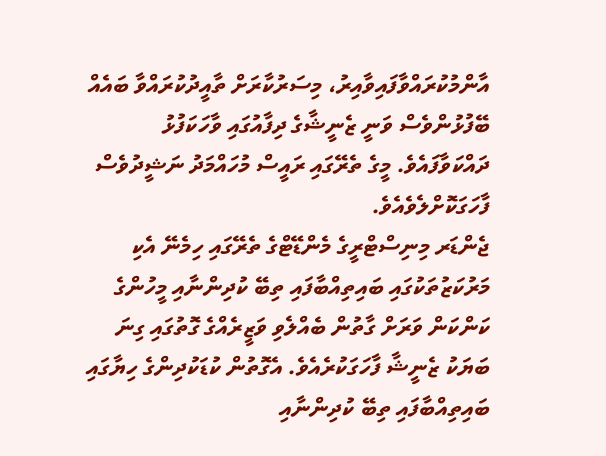އާންމުކުރައްވާފައިވާއިރު، މިސަރުކާރަށް ތާއީދުކުރައްވާ ބައެއް ބޭފުޅުންވެސް ވަނީ ޒެނީޝާގެ ދިފާއުގައި ވާހަކަފުޅު ދައްކަވާފައެވެ. މީގެ ތެރޭގައި ރައީސް މުހައްމަދު ނަޝީދުވެސް ފާހަގަކޮށްލެވެއެވެ.
ޖެންޑަރ މިނިސްޓްރީގެ މެންޑޭޓްގެ ތެރޭގައި ހިމެނޭ އެކި މަރުކަޒުތަކުގައި ބައިތިއްބާފައި ތިބޭ ކުދިންނާއި މީހުންގެ ކަންކަން ވަރަށް ގާތުން ބެއްލެވި ވަޒީރެއްގެ ގޮތުގައި ގިނަ ބަޔަކު ޒެނީޝާ ފާހަގަކުރެއެވެ. އެގޮތުން ކުޑަކުދިންގެ ހިޔާގައި ބައިތިއްބާފައި ތިބޭ ކުދިންނާއި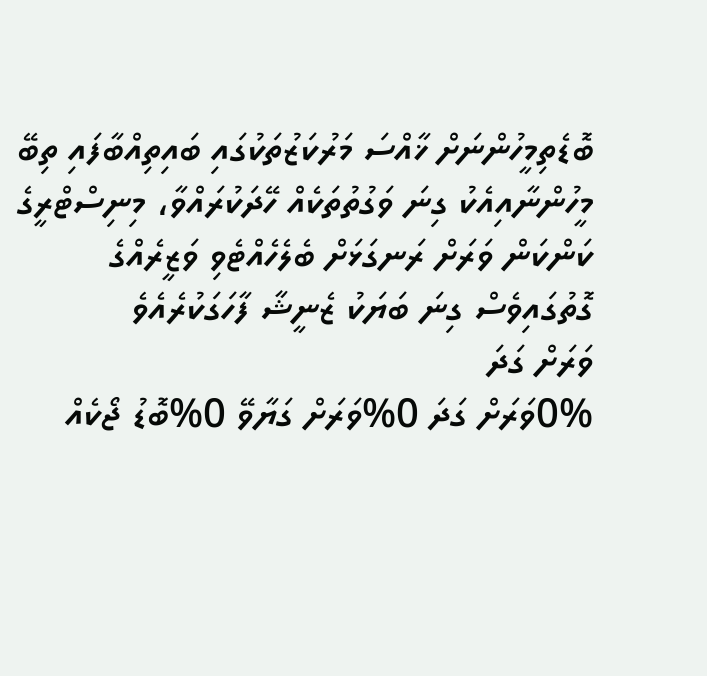ބޮޑެތިމީހުންނަށް ޚާއްސަ މަރުކަޒުތަކުގައި ބައިތިއްބާފައި ތިބޭ މީހުންނާއިއެކު ގިނަ ވަގުތުތަކެއް ހޭދަކުރައްވާ، މިނިސްޓްރީގެ ކަންކަން ވަރަށް ރަނގަޅަށް ބެލެހެއްޓެވި ވަޒީރެއްގެ ގޮތުގައިވެސް ގިނަ ބަޔަކު ޒެނީޝާ ފާހަގަކުރެއެވެ
ވަރަށް ގަދަ
0%ވަރަށް ގަދަ 0%ވަރަށް ގަޔާވޭ 0%ބޮޑު ޖޯކެއް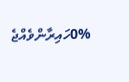0%ހައިރާންވެއްޖެ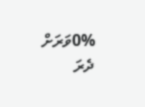0%ވަރަށް ދެރަ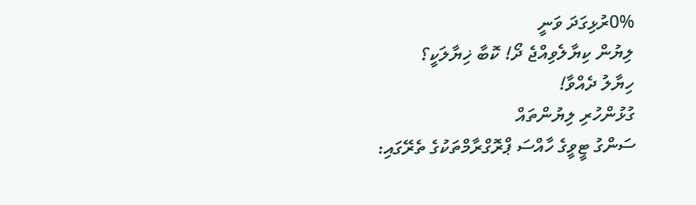0%ރުޅިގަދަ ވަނީ
ލިޔުން ކިޔާލެވިއްޖެ ދޯ! ކޮބާ ޚިޔާލަކީ؟
ހިޔާލު ދެއްވާ!
ގުޅުންހުރި ލިޔުންތައް
ސަންގު ޓީވީގެ ހާއްސަ ޕްރޮގްރާމްތަކުގެ ތެރޭގައި: